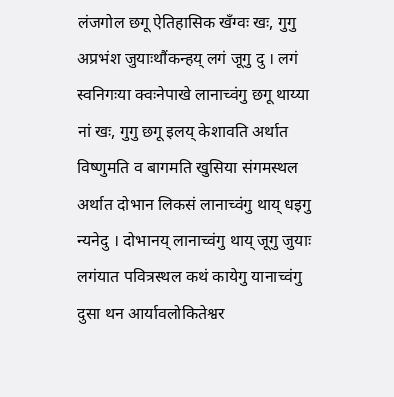लंजगोल छगू ऐतिहासिक खँग्वः खः, गुगु अप्रभंश जुयाःथौंकन्हय् लगं जूगु दु । लगं स्वनिगःया क्वःनेपाखे लानाच्वंगु छगू थाय्या नां खः, गुगु छगू इलय् केशावति अर्थात विष्णुमति व बागमति खुसिया संगमस्थल अर्थात दोभान लिकसं लानाच्वंगु थाय् धइगु न्यनेदु । दोभानय् लानाच्वंगु थाय् जूगु जुयाः लगंयात पवित्रस्थल कथं कायेगु यानाच्वंगु दुसा थन आर्यावलोकितेश्वर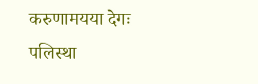करुणामयया देगः पलिस्था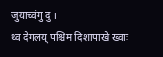जुयाच्वंगु दु ।
थ्व देगलय् पश्चिम दिशापाखे ख्वाः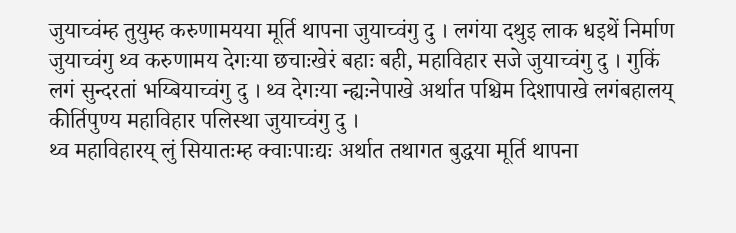जुयाच्वंम्ह तुयुम्ह करुणामयया मूर्ति थापना जुयाच्वंगु दु । लगंया दथुइ लाक धइथें निर्माण जुयाच्वंगु थ्व करुणामय देगःया छचाःखेरं बहाः बही, महाविहार सजे जुयाच्वंगु दु । गुकिं लगं सुन्दरतां भय्बियाच्वंगु दु । थ्व देगःया न्ह्यःनेपाखे अर्थात पश्चिम दिशापाखे लगंबहालय् कीर्तिपुण्य महाविहार पलिस्था जुयाच्वंगु दु ।
थ्व महाविहारय् लुं सियातःम्ह क्वाःपाःद्यः अर्थात तथागत बुद्धया मूर्ति थापना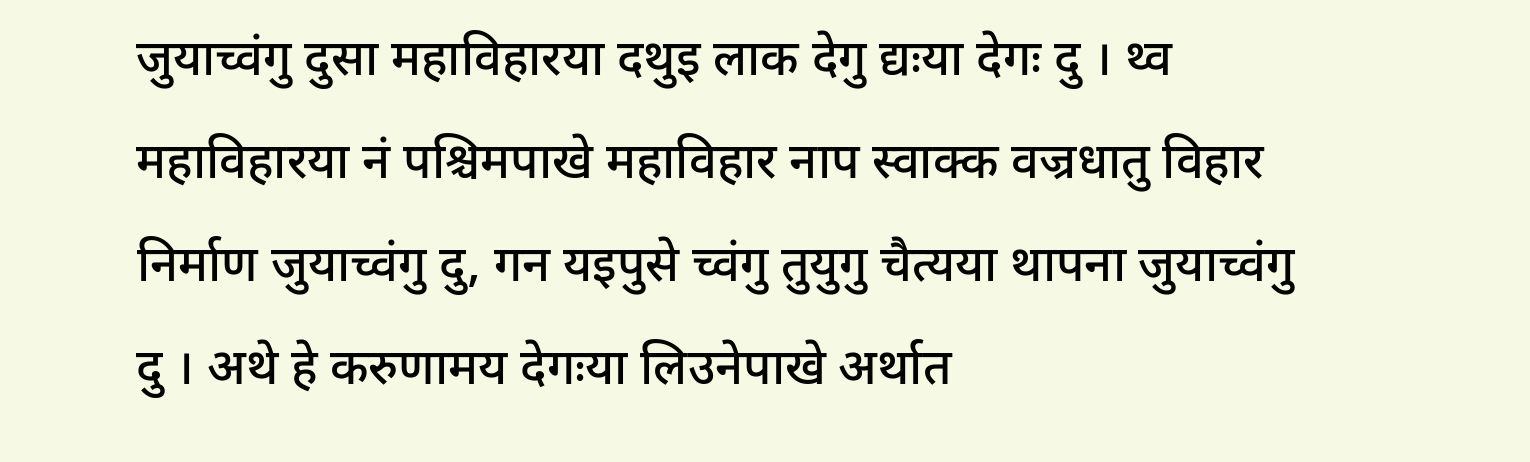जुयाच्वंगु दुसा महाविहारया दथुइ लाक देगु द्यःया देगः दु । थ्व महाविहारया नं पश्चिमपाखे महाविहार नाप स्वाक्क वज्रधातु विहार निर्माण जुयाच्वंगु दु, गन यइपुसे च्वंगु तुयुगु चैत्यया थापना जुयाच्वंगु दु । अथे हे करुणामय देगःया लिउनेपाखे अर्थात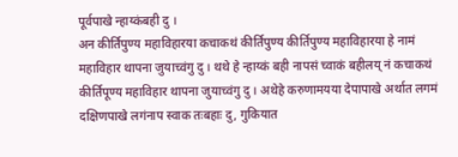पूर्वपाखे न्हाय्कंबही दु ।
अन कीर्तिपुण्य महाविहारया कचाकथं कीर्तिपुण्य कीर्तिपुण्य महाविहारया हे नामं महाविहार थापना जुयाच्वंगु दु । थथे हे न्हाय्कं बही नापसं च्वाकं बहीलय् नं कचाकथं कीर्तिपूण्य महाविहार थापना जुयाच्वंगु दु । अथेहे करुणामयया देपापाखे अर्थात लगमं दक्षिणपाखे लगंनाप स्वाक तःबहाः दु, गुकियात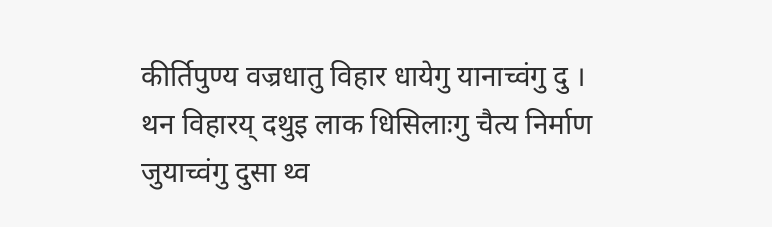कीर्तिपुण्य वज्रधातु विहार धायेगु यानाच्वंगु दु ।
थन विहारय् दथुइ लाक धिसिलाःगु चैत्य निर्माण जुयाच्वंगु दुसा थ्व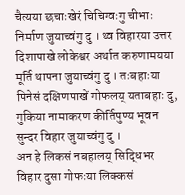चैत्यया छचाःखेरं चिचिग्वःगु चीभाः निर्माण जुयाच्वंगु दु । थ्व विहारया उत्तर दिशापाखे लोकेश्वर अर्थात करुणामयया मूर्ति थापना जुयाच्वंगु दु । तःबहाःया पिनेसं दक्षिणपाखें गोफलय् यताबहाः दु, गुकिया नामाकरण कीर्तिपुण्य भूवन सुन्दर विहार जुयाच्वंगु दु ।
अन हे लिकसं नबहालय् सिद्धिभर विहार दुसा गोफःया लिक्कसं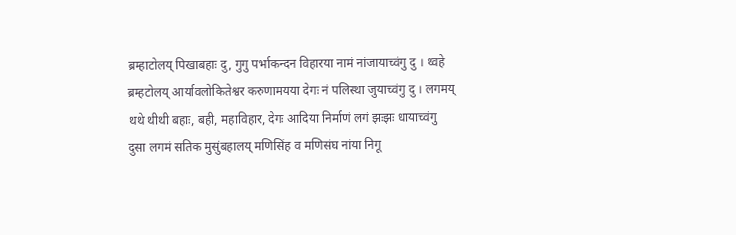ब्रम्हाटोलय् पिखाबहाः दु, गुगु पर्भाकन्दन विहारया नामं नांजायाच्वंगु दु । थ्वहे ब्रम्हटोलय् आर्यावलोकितेश्वर करुणामयया देगः नं पलिस्था जुयाच्वंगु दु । लगमय् थथे थीथी बहाः, बही, महाविहार, देगः आदिया निर्माणं लगं झःझः धायाच्वंगु दुसा लगमं सतिक मुसुंबहालय् मणिसिंह व मणिसंघ नांया निगू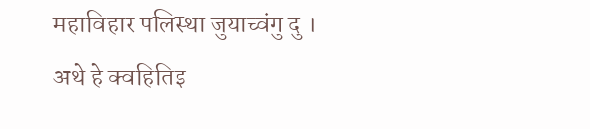महाविहार पलिस्था जुयाच्वंगु दु ।
अथे हे क्वहितिइ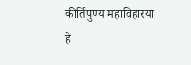कीर्तिपुण्य महाविहारया हे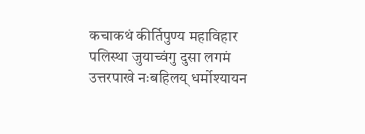कचाकथं कीर्तिपुण्य महाविहार पलिस्था जुयाच्वंगु दुसा लगमं उत्तरपाखे नःबहिलय् धर्मोश्यायन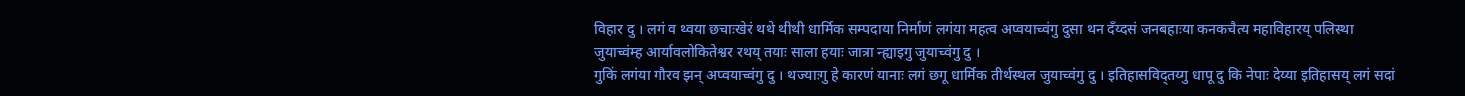विहार दु । लगं व थ्वया छचाःखेरं थथे थीथी धार्मिक सम्पदाया निर्माणं लगंया महत्व अप्वयाच्वंगु दुसा थन दँय्दसं जनबहाःया कनकचैत्य महाविहारय् पलिस्था जुयाच्वंम्ह आर्यावलोकितेश्वर रथय् तयाः साला हयाः जात्रा न्ह्याइगु जुयाच्वंगु दु ।
गुकिं लगंया गौरव झन् अप्वयाच्वंगु दु । थज्याःगु हे कारणं यानाः लगं छगू धार्मिक तीर्थस्थल जुयाच्वंगु दु । इतिहासविद्तय्गु धापू दु कि नेपाः देय्या इतिहासय् लगं सदां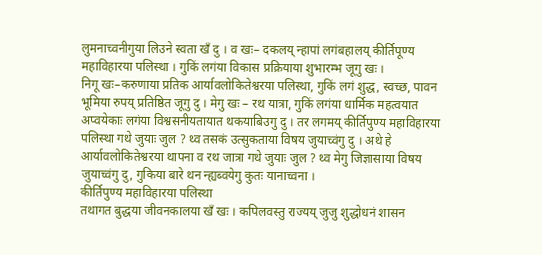लुमनाच्वनीगुया लिउने स्वता खँ दु । व खः– दकलय् न्हापां लगंबहालय् कीर्तिपूण्य महाविहारया पलिस्था । गुकिं लगंया विकास प्रक्रियाया शुभारम्भ जूगु खः ।
निगू खः–करुणाया प्रतिक आर्यावलोकितेश्वरया पलिस्था, गुकिं लगं शुद्ध, स्वच्छ, पावन भूमिया रुपय् प्रतिष्ठित जूगु दु । मेगु खः – रथ यात्रा, गुकिं लगंया धार्मिक महत्वयात अप्वयेकाः लगंया विश्वसनीयतायात थकयाबिउगु दु । तर लगमय् कीर्तिपुण्य महाविहारया पलिस्था गथे जुयाः जुल ? थ्व तसकं उत्सुकताया विषय जुयाच्वंगु दु । अथे हे आर्यावलोकितेश्वरया थापना व रथ जात्रा गथे जुयाः जुल ? थ्व मेगु जिज्ञासाया विषय जुयाच्वंगु दु, गुकिया बारे थन न्ह्यब्वयेगु कुतः यानाच्वना ।
कीर्तिपुण्य महाविहारया पलिस्था
तथागत बुद्धया जीवनकालया खँ खः । कपिलवस्तु राज्यय् जुजु शुद्धोधनं शासन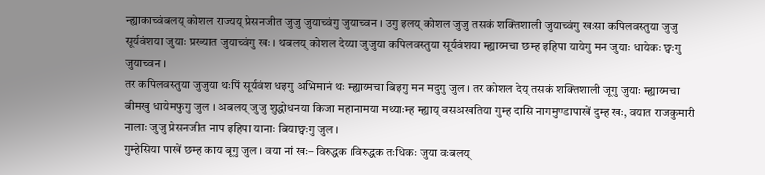न्ह्याकाच्वंबलय् कोशल राज्यय् प्रेसनजीत जुजु जुयाच्वंगु जुयाच्वन । उगु इलय् कोशल जुजु तसकं शक्तिशाली जुयाच्वंगु खःसा कपिलवस्तुया जुजु सूर्यवंशया जुयाः प्रख्यात जुयाच्वंगु खः । थबलय् कोशल देय्या जुजुया कपिलवस्तुया सूर्यवंशया म्ह्याय्मचा छम्ह इहिपा यायेगु मन जुयाः धायेकः छ्वःगु जुयाच्वन ।
तर कपिलवस्तुया जुजुया थःपिं सूर्यवंश धइगु अभिमानं थः म्ह्याय्मचा बिइगु मन मदुगु जुल । तर कोशल देय् तसकं शक्तिशाली जूगु जुयाः म्ह्याय्मचा बीमखु धायेमफुगु जुल । अबलय् जुजु शुद्धोधनया किजा महानामया मथ्याःम्ह म्ह्याय् वसअखतिया गुम्ह दासि नागमुण्डापाखें दुम्ह खः, वयात राजकुमारी नालाः जुजु प्रेसनजीत नाप इहिपा यानाः बियाछ्वःगु जुल ।
गुम्हेसिया पाखें छम्ह काय बूगु जुल । वया नां खः– विरुद्धक ।विरुद्धक तःधिकः जुया वःबलय्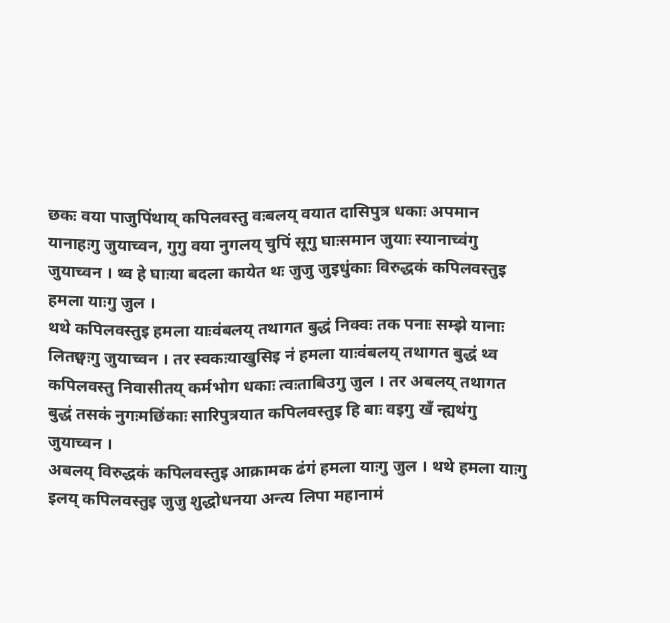छकः वया पाजुपिंथाय् कपिलवस्तु वःबलय् वयात दासिपुत्र धकाः अपमान यानाहःगु जुयाच्वन, गुगु वया नुगलय् चुपिं सूगु घाःसमान जुयाः स्यानाच्वंगु जुयाच्वन । थ्व हे घाःया बदला कायेत थः जुजु जुइधुंकाः विरुद्धकं कपिलवस्तुइ हमला याःगु जुल ।
थथे कपिलवस्तुइ हमला याःवंबलय् तथागत बुद्धं निक्वः तक पनाः सम्झे यानाः लितछ्वःगु जुयाच्वन । तर स्वकःयाखुसिइ नं हमला याःवंबलय् तथागत बुद्धं थ्व कपिलवस्तु निवासीतय् कर्मभोग धकाः त्वःताबिउगु जुल । तर अबलय् तथागत बुद्धं तसकं नुगःमछिंकाः सारिपुत्रयात कपिलवस्तुइ हि बाः वइगु खँ न्ह्यथंगु जुयाच्वन ।
अबलय् विरुद्धकं कपिलवस्तुइ आक्रामक ढंगं हमला याःगु जुल । थथे हमला याःगु इलय् कपिलवस्तुइ जुजु शुद्धोधनया अन्त्य लिपा महानामं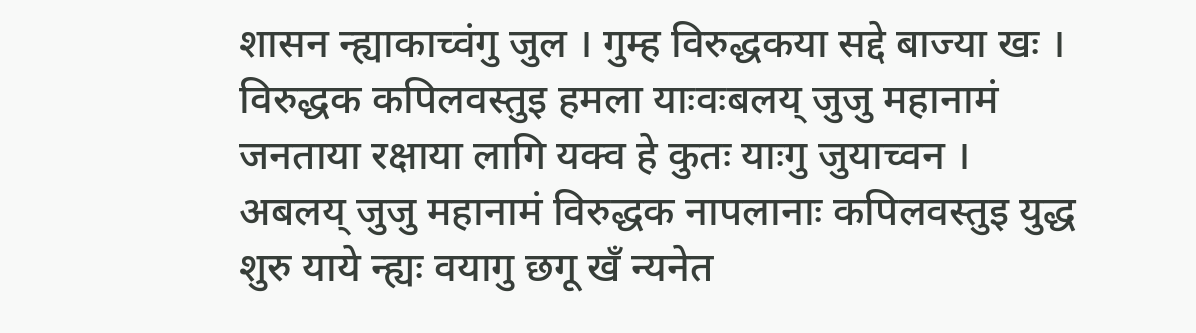शासन न्ह्याकाच्वंगु जुल । गुम्ह विरुद्धकया सद्दे बाज्या खः । विरुद्धक कपिलवस्तुइ हमला याःवःबलय् जुजु महानामं जनताया रक्षाया लागि यक्व हे कुतः याःगु जुयाच्वन ।
अबलय् जुजु महानामं विरुद्धक नापलानाः कपिलवस्तुइ युद्ध शुरु याये न्ह्यः वयागु छगू खँ न्यनेत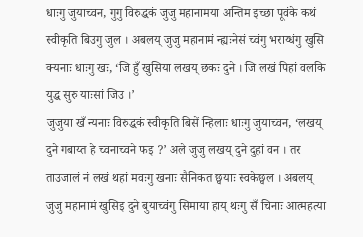धाःगु जुयाच्वन, गुगु विरुद्धकं जुजु महानामया अन्तिम इच्छा पूवंके कथं स्वीकृति बिउगु जुल । अबलय् जुजु महानामं न्ह्यःनेसं च्वंगु भराय्धंगु खुसि क्यनाः धाःगु खः, ‘जि हुँ खुसिया लखय् छकः दुने । जि लखं पिहां वलकि युद्ध सुरु याःसां जिउ ।’
जुजुया खँ न्यनाः विरुद्धकं स्वीकृति बिसें न्हिलाः धाःगु जुयाच्वन, ‘लखय् दुने गबाय्त हे च्वनाच्वने फइ ?’ अले जुजु लखय् दुने दुहां वन । तर ताउजालं नं लखं थहां मवःगु खनाः सैनिकत छ्वयाः स्वकेछ्वल । अबलय् जुजु महानामं खुसिइ दुने बुयाच्वंगु सिमाया हाय् थःगु सँ चिनाः आत्महत्या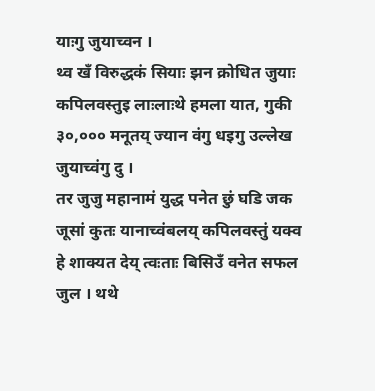याःगु जुयाच्वन ।
थ्व खँ विरुद्धकं सियाः झन क्रोधित जुयाः कपिलवस्तुइ लाःलाःथे हमला यात, गुकी ३०,००० मनूतय् ज्यान वंगु धइगु उल्लेख जुयाच्वंगु दु ।
तर जुजु महानामं युद्ध पनेत छुं घडि जक जूसां कुतः यानाच्वंबलय् कपिलवस्तुं यक्व हे शाक्यत देय् त्वःताः बिसिउँ वनेत सफल जुल । थथे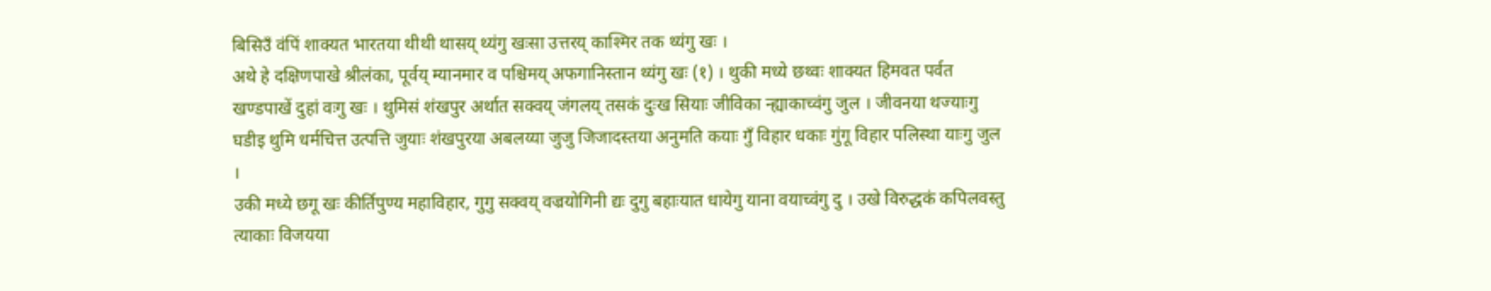बिसिउँ वंपिं शाक्यत भारतया थीथी थासय् थ्यंगु खःसा उत्तरय् काश्मिर तक थ्यंगु खः ।
अथे हे दक्षिणपाखे श्रीलंका, पूर्वय् म्यानमार व पश्चिमय् अफगानिस्तान थ्यंगु खः (१) । थुकी मध्ये छथ्वः शाक्यत हिमवत पर्वत खण्डपाखें दुहां वःगु खः । थुमिसं शंखपुर अर्थात सक्वय् जंगलय् तसकं दुःख सियाः जीविका न्ह्याकाच्वंगु जुल । जीवनया थज्याःगु घडीइ थुमि धर्मचित्त उत्पत्ति जुयाः शंखपुरया अबलय्या जुजु जिजादस्तया अनुमति कयाः गुँ विहार धकाः गुंगू विहार पलिस्था याःगु जुल ।
उकी मध्ये छगू खः कीर्तिपुण्य महाविहार, गुगु सक्वय् वज्रयोगिनी द्यः दुगु बहाःयात धायेगु याना वयाच्वंगु दु । उखे विरुद्धकं कपिलवस्तु त्याकाः विजयया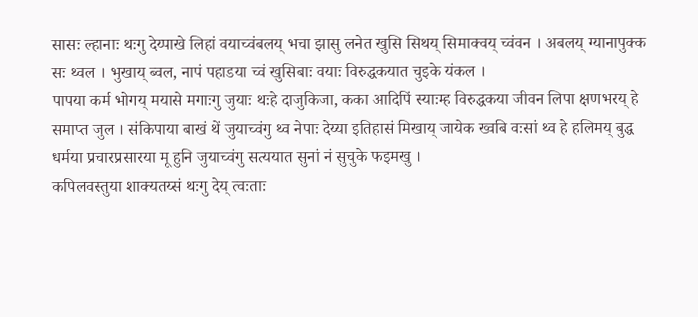सासः ल्हानाः थःगु देय्पाखे लिहां वयाच्वंबलय् भचा झासु लनेत खुसि सिथय् सिमाक्वय् च्वंवन । अबलय् ग्यानापुक्क सः थ्वल । भुखाय् ब्वल, नापं पहाडया च्वं खुसिबाः वयाः विरुद्धकयात चुइके यंकल ।
पापया कर्म भोगय् मयासे मगाःगु जुयाः थःहे दाजुकिजा, कका आदिपिं स्याःम्ह विरुद्धकया जीवन लिपा क्षणभरय् हे समाप्त जुल । संकिपाया बाखं थें जुयाच्वंगु थ्व नेपाः देय्या इतिहासं मिखाय् जायेक ख्वबि वःसां थ्व हे हलिमय् बुद्ध धर्मया प्रचारप्रसारया मू हुनि जुयाच्वंगु सत्ययात सुनां नं सुचुके फइमखु ।
कपिलवस्तुया शाक्यतय्सं थःगु देय् त्वःताः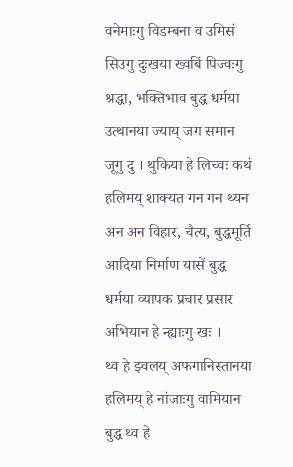वनेमाःगु विडम्बना व उमिसं सिउगु दुःखया ख्वबिं पिज्वःगु श्रद्धा, भक्तिभाव बुद्ध धर्मया उत्थानया ज्याय् जग समान जूगु दु । थुकिया हे लिच्वः कथं हलिमय् शाक्यत गन गन थ्यन अन अन विहार, चैत्य, बुद्धमूर्ति आदिया निर्माण यासें बुद्ध धर्मया व्यापक प्रचार प्रसार अभियान हे न्ह्याःगु खः ।
थ्व हे झ्वलय् अफगानिस्तानया हलिमय् हे नांजाःगु वामियान बुद्ध थ्व हे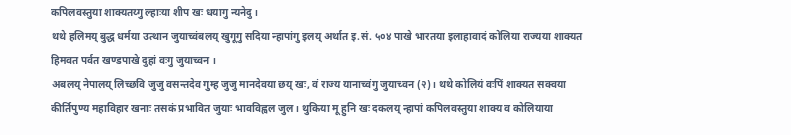कपिलवस्तुया शाक्यतय्गु ल्हाःया शीप खः धयागु न्यनेदु ।
थथे हलिमय् बुद्ध धर्मया उत्थान जुयाच्वंबलय् खुगूगु सदिया न्हापांगु इलय् अर्थात इ.सं. ५०४ पाखे भारतया इलाहावादं कोलिया राज्यया शाक्यत हिमवत पर्वत खण्डपाखे दुहां वःगु जुयाच्वन ।
अबलय् नेपालय् लिच्छवि जुजु वसन्तदेव गुम्ह जुजु मानदेवया छय् खः, वं राज्य यानाच्वंगु जुयाच्वन (२)। थथे कोलियं वःपिं शाक्यत सक्वया कीर्तिपुण्य महाविहार खनाः तसकं प्रभावित जुयाः भावविह्वल जुल । थुकिया मू हुनि खः दकलय् न्हापां कपिलवस्तुया शाक्य व कोलियाया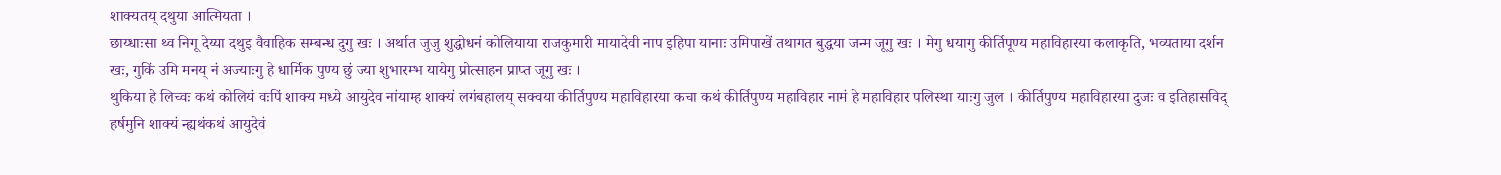शाक्यतय् दथुया आत्मियता ।
छाय्धाःसा थ्व निगू देय्या दथुइ वैवाहिक सम्बन्ध दुगु खः । अर्थात जुजु शुद्धोधनं कोलियाया राजकुमारी मायादेवी नाप इहिपा यानाः उमिपाखें तथागत बुद्धया जन्म जूगु खः । मेगु धयागु कीर्तिपूण्य महाविहारया कलाकृति, भव्यताया दर्शन खः, गुकिं उमि मनय् नं अज्याःगु हे धार्मिक पुण्य छुं ज्या शुभारम्भ यायेगु प्रोत्साहन प्राप्त जूगु खः ।
थुकिया हे लिच्वः कथं कोलियं वःपिं शाक्य मध्ये आयुदेव नांयाम्ह शाक्यं लगंबहालय् सक्वया कीर्तिपुण्य महाविहारया कचा कथं कीर्तिपुण्य महाविहार नामं हे महाविहार पलिस्था याःगु जुल । कीर्तिपुण्य महाविहारया दुजः व इतिहासविद् हर्षमुनि शाक्यं न्ह्यथंकथं आयुदेवं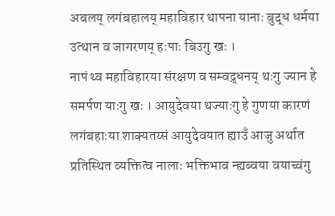अबलय् लगंबहालय् महाविहार थापना यानाः बुद्ध धर्मया उत्थान व जागरणय् हःपाः बिउगु खः ।
नापं थ्व महाविहारया संरक्षण व सम्वद्र्धनय् थःगु ज्यान हे समर्पण याःगु खः । आयुदेवया थज्याःगु हे गुणया कारणं लगंबहाःया शाक्यतय्सं आयुदेवयात ह्याउँ आजु अर्थात प्रतिस्थित व्यक्तित्व नालाः भक्तिभाव न्ह्यब्वया वयाच्वंगु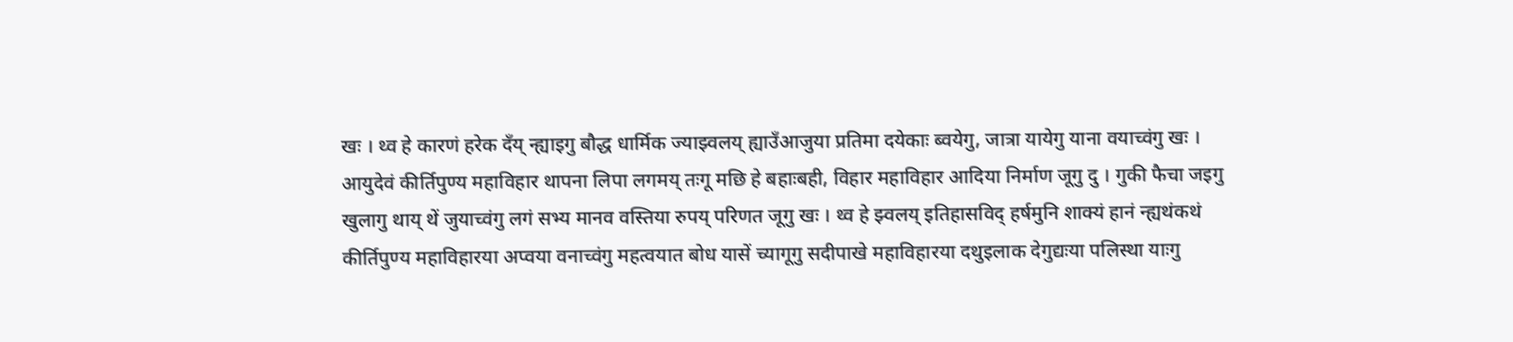खः । थ्व हे कारणं हरेक दँय् न्ह्याइगु बौद्ध धार्मिक ज्याझ्वलय् ह्याउँआजुया प्रतिमा दयेकाः ब्वयेगु, जात्रा यायेगु याना वयाच्वंगु खः ।
आयुदेवं कीर्तिपुण्य महाविहार थापना लिपा लगमय् तःगू मछि हे बहाःबही, विहार महाविहार आदिया निर्माण जूगु दु । गुकी फैचा जइगु खुलागु थाय् थें जुयाच्वंगु लगं सभ्य मानव वस्तिया रुपय् परिणत जूगु खः । थ्व हे झ्वलय् इतिहासविद् हर्षमुनि शाक्यं हानं न्ह्यथंकथं कीर्तिपुण्य महाविहारया अप्वया वनाच्वंगु महत्वयात बोध यासें च्यागूगु सदीपाखे महाविहारया दथुइलाक देगुद्यःया पलिस्था याःगु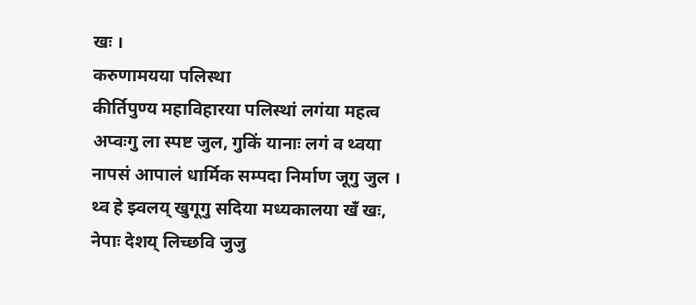खः ।
करुणामयया पलिस्था
कीर्तिपुण्य महाविहारया पलिस्थां लगंया महत्व अप्वःगु ला स्पष्ट जुल, गुकिं यानाः लगं व थ्वया नापसं आपालं धार्मिक सम्पदा निर्माण जूगु जुल । थ्व हे झ्वलय् खुगूगु सदिया मध्यकालया खँ खः, नेपाः देशय् लिच्छवि जुजु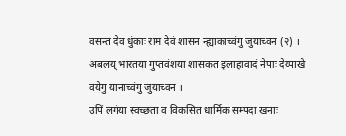वसन्त देव धुंकाः राम देवं शासन न्ह्याकाच्वंगु जुयाच्वन (२) । अबलय् भारतया गुप्तवंशया शासकत इलाहावादं नेपाः देय्पाखे वयेगु यानाच्वंगु जुयाच्वन ।
उपिं लगंया स्वच्छता व विकसित धार्मिक सम्पदा खनाः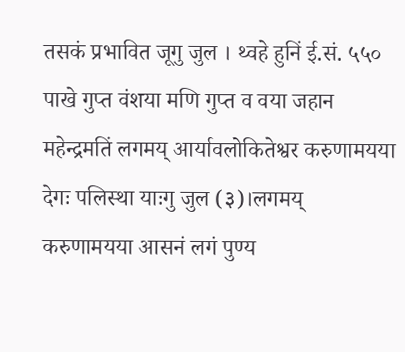तसकं प्रभावित जूगु जुल । थ्वहे हुनिं ई.सं. ५५० पाखे गुप्त वंशया मणि गुप्त व वया जहान महेन्द्रमतिं लगमय् आर्यावलोकितेश्वर करुणामयया देगः पलिस्था याःगु जुल (३)।लगमय् करुणामयया आसनं लगं पुण्य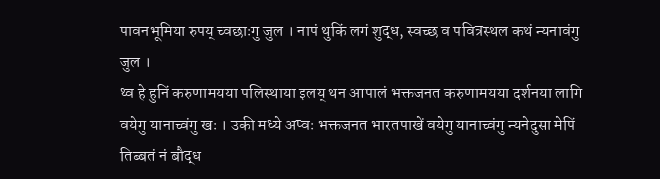पावनभूमिया रुपय् च्वछाःगु जुल । नापं थुकिं लगं शुद्ध, स्वच्छ व पवित्रस्थल कथं न्यनावंगु जुल ।
थ्व हे हुनिं करुणामयया पलिस्थाया इलय् थन आपालं भक्तजनत करुणामयया दर्शनया लागि वयेगु यानाच्वंगु खः । उकी मध्ये अप्वः भक्तजनत भारतपाखें वयेगु यानाच्वंगु न्यनेदुसा मेपिं तिब्बतं नं बौद्ध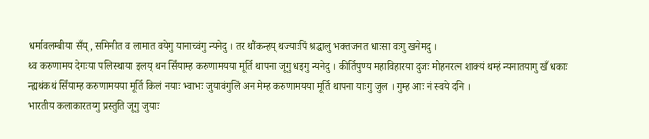धर्मावलम्बीया सँय्, समिनीत व लामात वयेगु यानाच्वंगु न्यनेदु । तर थौंकन्हय् थज्याःपिं श्रद्धालु भक्तजनत धाःसा वःगु खनेमदु ।
थ्व करुणामय देगःया पलिस्थाया इलय् थन सिँयाम्ह करुणामयया मूर्ति थापना जूगु धइगु न्यनेदु । कीर्तिपुण्य महाविहारया दुजः मोहनरत्न शाक्यं थम्हं न्यनातयागु खँ धकाः न्ह्यथंकथं सिँयाम्ह करुणामयया मूर्ति किलं नयाः भ्वाभः जुयावंगुलिं अन मेम्ह करुणामयया मूर्ति थापना याःगु जुल । गुम्ह आः नं स्वये दनि ।
भारतीय कलाकारतय्गु प्रस्तुति जूगु जुयाः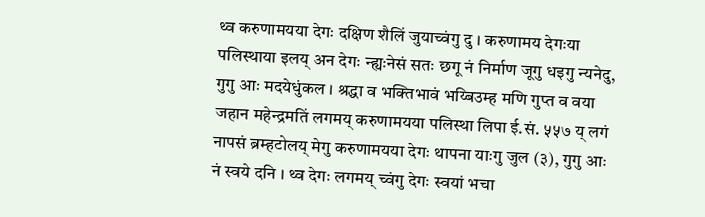थ्व करुणामयया देगः दक्षिण शैलिं जुयाच्वंगु दु । करुणामय देगःया पलिस्थाया इलय् अन देगः न्ह्यःनेसं सतः छगू नं निर्माण जूगु धइगु न्यनेदु, गुगु आः मदयेधुंकल । श्रद्धा व भक्तिभावं भय्बिउम्ह मणि गुप्त व वया जहान महेन्द्रमतिं लगमय् करुणामयया पलिस्था लिपा ई.सं. ५५७ य् लगं नापसं ब्रम्हटोलय् मेगु करुणामयया देगः थापना याःगु जुल (३), गुगु आः नं स्वये दनि । थ्व देगः लगमय् च्वंगु देगः स्वयां भचा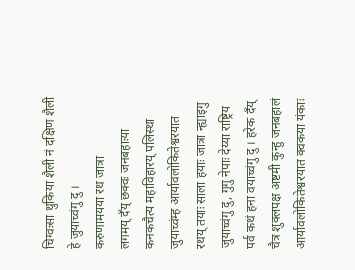चिग्वःसा थुकिया शैली नं दक्षिण शैली हे जुयाच्वंगु दु ।
करुणामयया रथ जात्रा
लगमय् दँय् छक्वः जनबहाःया कनकचैत्य महाविहारय् पलिस्था जुयाच्वंम्ह आर्यावलोकितेश्वरयात रथय् तयाः साला हयाः जात्रा न्ह्याइगु जुयाच्वंगु दु, गुगु नेपाः देय्या राष्ट्रिय पर्व कथं हना वयाच्वंगु दु । हरेक दँय् चैत्र शुक्लपक्ष अष्टमी कुन्हु जनबहालं आर्यावलोकितेश्वरयात क्वकया यंकाः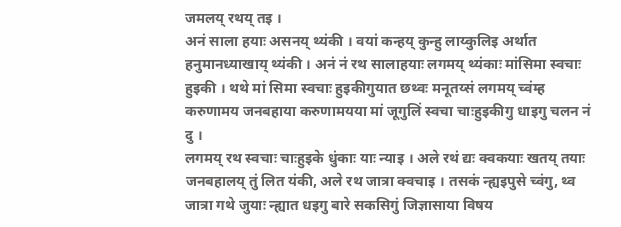जमलय् रथय् तइ ।
अनं साला हयाः असनय् थ्यंकी । वयां कन्हय् कुन्हु लाय्कुलिइ अर्थात हनुमानध्याखाय् थ्यंकी । अनं नं रथ सालाहयाः लगमय् थ्यंकाः मांसिमा स्वचाः हुइकी । थथे मां सिमा स्वचाः हुइकीगुयात छथ्वः मनूतय्सं लगमय् च्वंम्ह करुणामय जनबहाया करुणामयया मां जूगुलिं स्वचा चाःहुइकीगु धाइगु चलन नं दु ।
लगमय् रथ स्वचाः चाःहुइके धुंकाः याः न्याइ । अले रथं द्यः क्वकयाः खतय् तयाः जनबहालय् तुं लित यंकी, अले रथ जात्रा क्वचाइ । तसकं न्ह्यइपुसे च्वंगु, थ्व जात्रा गथे जुयाः न्ह्यात धइगु बारे सकसिगुं जिज्ञासाया विषय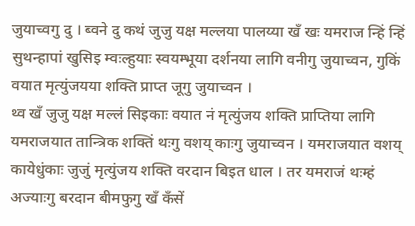जुयाच्वगु दु । ब्वने दु कथं जुजु यक्ष मल्लया पालय्या खँ खः यमराज न्हिं न्हिं सुथन्हापां खुसिइ म्वःल्हुयाः स्वयम्भूया दर्शनया लागि वनीगु जुयाच्वन, गुकिं वयात मृत्युंजयया शक्ति प्राप्त जूगु जुयाच्वन ।
थ्व खँ जुजु यक्ष मल्लं सिइकाः वयात नं मृत्युंजय शक्ति प्राप्तिया लागि यमराजयात तान्त्रिक शक्तिं थःगु वशय् काःगु जुयाच्वन । यमराजयात वशय् कायेधुंकाः जुजुं मृत्युंजय शक्ति वरदान बिइत धाल । तर यमराजं थःम्हं अज्याःगु बरदान बीमफुगु खँ कँसें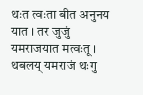थःत त्वःता बीत अनुनय यात । तर जुजुं यमराजयात मत्वःतू ।
थबलय् यमराजं थःगु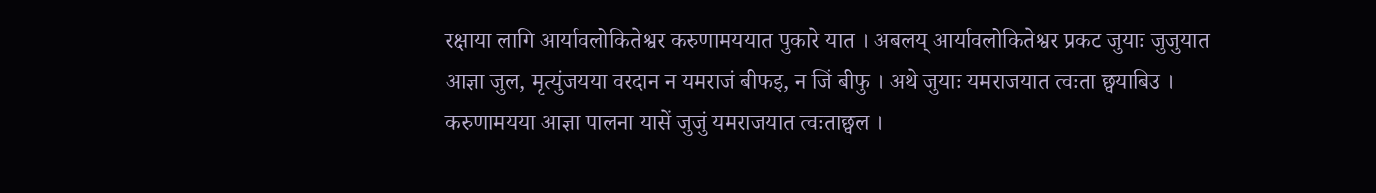रक्षाया लागि आर्यावलोकितेश्वर करुणामययात पुकारे यात । अबलय् आर्यावलोकितेश्वर प्रकट जुयाः जुजुयात आज्ञा जुल, मृत्युंजयया वरदान न यमराजं बीफइ, न जिं बीफु । अथे जुयाः यमराजयात त्वःता छ्वयाबिउ । करुणामयया आज्ञा पालना यासें जुजुं यमराजयात त्वःताछ्वल ।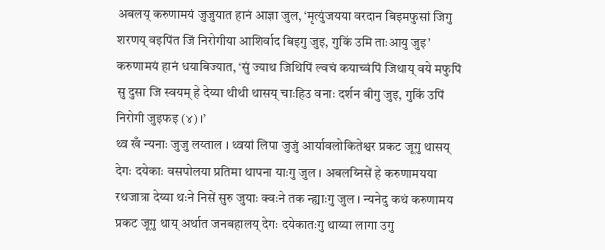अबलय् करुणामयं जुजुयात हानं आज्ञा जुल, ‘मृत्युंजयया वरदान बिइमफुसां जिगु शरणय् वइपिंत जिं निरोगीया आशिर्वाद बिइगु जुइ, गुकिं उमि ताःआयु जुइ’ करुणामयं हानं धयाबिज्यात, ‘सुं ज्याथ जिथिपिं ल्वचं कयाच्वंपिं जिथाय् वये मफुपिं सु दुसा जि स्वयम् हे देय्या थीथी थासय् चाःहिउ वनाः दर्शन बीगु जुइ, गुकिं उपिं निरोगी जुइफइ (४) ।’
थ्व खँ न्यनाः जुजु लय्ताल । थ्वयां लिपा जुजुं आर्यावलोकितेश्वर प्रकट जूगु थासय् देगः दयेकाः वसपोलया प्रतिमा थापना याःगु जुल । अबलय्निसें हे करुणामयया रथजात्रा देय्या थःने निसें सुरु जुयाः क्वःने तक न्ह्याःगु जुल । न्यनेदु कथं करुणामय प्रकट जूगु थाय् अर्थात जनबहालय् देगः दयेकातःगु थाय्या लागा उगु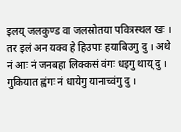इलय् जलकुण्ड वा जलस्रोतया पवित्रस्थल खः ।
तर इलं अन यक्व हे हिउपाः हयाबिउगु दु । अथे नं आः नं जनबहा लिक्कसं वंगः धइगु थाय् दु । गुकियात ह्वंगः नं धायेगु यानाच्वंगु दु ।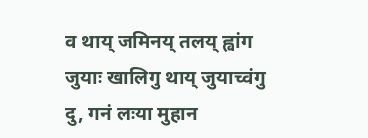व थाय् जमिनय् तलय् ह्वांग जुयाः खालिगु थाय् जुयाच्वंगु दु, गनं लःया मुहान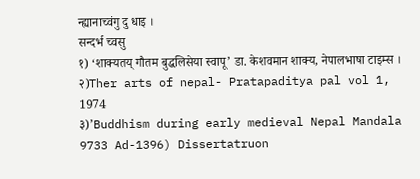न्ह्यानाच्वंगु दु धाइ ।
सन्दर्भ च्वसु
१) ‘शाक्यतय् गौतम बुद्धलिसेया स्वापू’ डा. केशवमान शाक्य, नेपालभाषा टाइम्स ।
२)Ther arts of nepal- Pratapaditya pal vol 1, 1974
३)’Buddhism during early medieval Nepal Mandala 9733 Ad-1396) Dissertatruon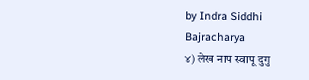by Indra Siddhi Bajracharya
४) लेख नाप स्वापू दुगु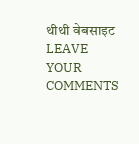थीथी वेबसाइट
LEAVE YOUR COMMENTS